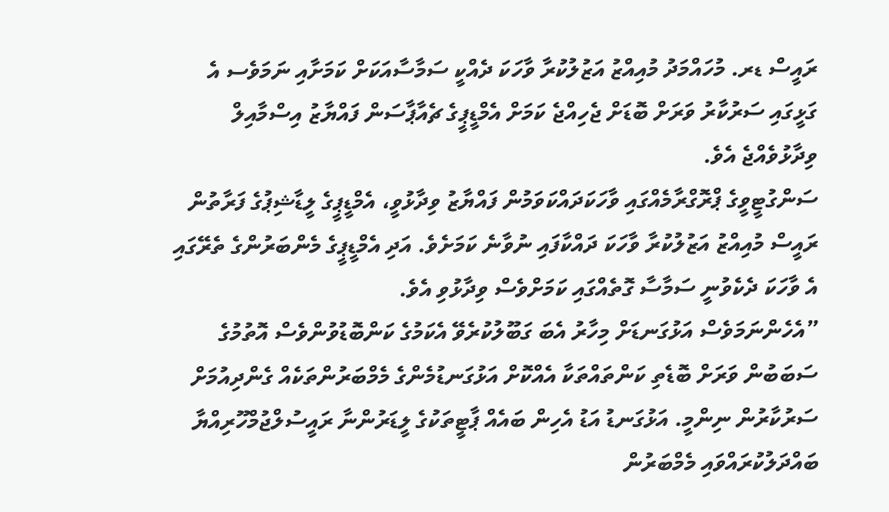ރައީސް ޑރ. މުހައްމަދު މުއިއްޒު އަޒުލުކުރާ ވާހަކަ ދެއްކީ ސަމާސާއަކަށް ކަމަށާއި ނަމަވެސ އެ ގަޅީގައި ސަރުކާރު ވަރަށް ބޮޑަށް ޖެހިއްޖެ ކަމަށް އެމްޑީޕީގެ ޗެއާޕާސަން ފައްޔާޒު އިސްމާއިލް ވިދާޅުވެއްޖެ އެވެ.
ސަންގުޓީވީގެ ޕްރޮގްރާމެއްގައި ވާހަކަދައްކަވަމުން ފައްޔާޒު ވިދާޅުވީ، އެމްޑީޕީގެ ލީޑާޝިޕުގެ ފަރާތުން ރައީސް މުއިއްޒު އަޒުލުކުރާ ވާހަކަ ދައްކާފައި ނުވާނެ ކަމަށެވެ. އަދި އެމްޑީޕީގެ މެންބަރުންގެ ތެރޭގައި އެ ވާހަކަ ދެކެވުނީ ސަމާސާ ގޮތެއްގައި ކަމަށްވެސް ވިދާޅުވި އެވެ.
”އެހެންނަމަވެސް އަޅުގަނޑަށް މިހާރު އެބަ ގަބޫލުކުރެވޭ އެކަމުގެ ކަންބޮޑުވުންވެސް އޮތުމުގެ ސަބަބުން ވަރަށް ބޮޑެތި ކަންތައްތަކާ އެއްކޮށް އަޅުގަނޑުމެންގެ މެމްބަރުންތަކެއް ގެންދިއުމަށް ސަރުކާރުން ނިންމީ. އަޅުގަނޑު އަޑު އެހިން ބައެއް ޕާޓީތަކުގެ ލީޑަރުންނާ ރައީސުލްޖުމްހޫރިއްޔާ ބައްދަލުކުރައްވައި މެމްބަރުން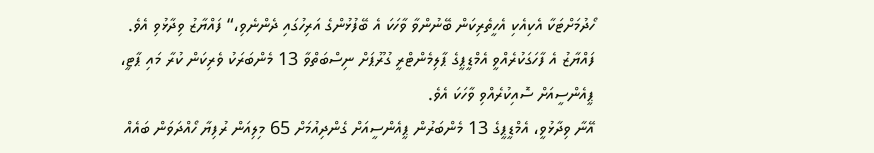ހޯދުމަށްޓަކާ އެކިއެކި އެހީތެރިކަން ބޭނުންވާ ވާހަކަ އެ ބޭފުޅުންގެ އަރިހުގައި ދެންނެވި،“ ފައްޔާޒު ވިދާޅުވި އެވެ.
ފައްޔާޒު އެ ފާހަގަކުރެއްވީ އެމްޑީޕީގެ ޕާލިމެންޓްރީ ގުރޫޕަށް ނިސްބަތްވާ 13 މެންބަރަކު ވެރިކަން ކުރާ މައި ޕާޓީ، ޕީއެންސީއަށް ސޮއިކުރެއްވި ވާހަކަ އެވެ.
އޭނާ ވިދާޅުވީ، އެމްޑީޕީގެ 13 މެންބަރުން ޕީއެންސީއަށް ގެންދިއުމަށް 65 މިލިއަން ރުފިޔާ ހޯއްދަވަން ބައެއް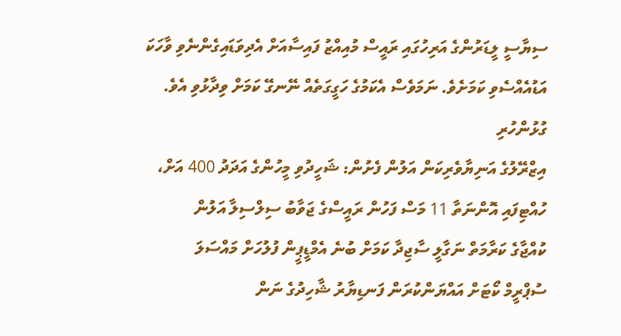ސިޔާސީ ލީޑަރުންގެ އަރިހުގައި ރައީސް މުއިއްޒު ފައިސާއަށް އެދިވަޑައިގެންނެވި ވާހަކަ އަޑުއެއްސެވި ކަމަށެވެ. ނަމަވެސް އެކަމުގެ ހަގީގަތެއް ނޭނގޭ ކަމަށް ވިދާޅުވި އެވެ.
ގުޅުންހުރި
އިޒްރޭލުގެ އަނިޔާވެރިކަން އަލުން ފެށުން: ޝަހީދުވި މީހުންގެ އަދަދު 400 އަށް،
ހުއްޓިފައި އޮންނަތާ 11 މަސް ފަހުން ރައީސްގެ ޖަވާބު ސިލްސިލާ އަލުން
ކުއްޖާގެ ކަރާމަތް ނަގާލީ ސާޖިދާ ކަމަށް ބުނެ އެމްޑީޕީން ފުލުހަށް މައްސަލަ
ސުޕްރީމް ކޯޓަށް އައްޔަންކުރަން ފަނޑިޔާރު ޝާހިދުގެ ނަން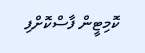ކޮމިޓީން ފާސްކޮށްފި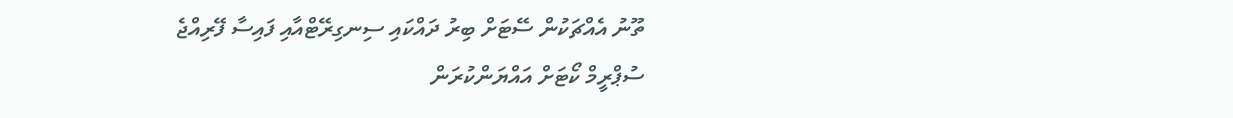ތޫނު އެއްޗަކުން ސޭޓަށް ބިރު ދައްކައި ސިނގިރޭޓްއާއި ފައިސާ ފޭރިއްޖެ
ސުޕްރީމް ކޯޓަށް އައްޔަންކުރަން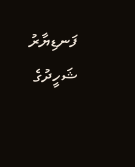ފަނޑިޔާރު ޝަހީދުގެ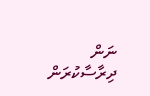ނަން ދިރާސާކުރަން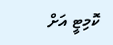ކޮމިޓީ އަށް